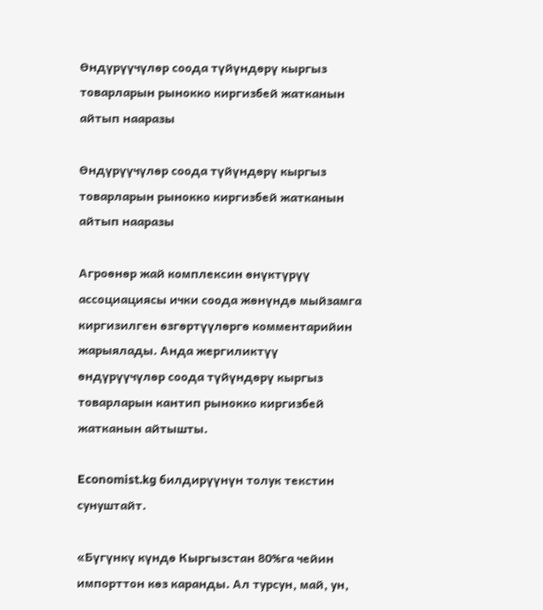Өндүрүүчүлөр соода түйүндөрү кыргыз товарларын рынокко киргизбей жатканын айтып нааразы

Өндүрүүчүлөр соода түйүндөрү кыргыз товарларын рынокко киргизбей жатканын айтып нааразы

Агроөнөр жай комплексин өнүктүрүү ассоциациясы ички соода жөнүндө мыйзамга киргизилген өзгөртүүлөргө комментарийин жарыялады. Анда жергиликтүү өндүрүүчүлөр соода түйүндөрү кыргыз товарларын кантип рынокко киргизбей жатканын айтышты.

Economist.kg билдирүүнүн толук текстин сунуштайт.

«Бүгүнкү күндө Кыргызстан 80%га чейин импорттон көз каранды. Ал турсун, май, ун,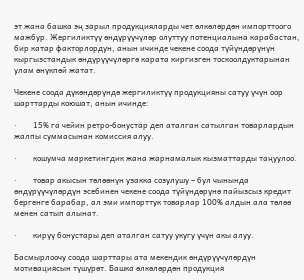эт жана башка эң зарыл продукцияларды чет өлкөлөрдөн импорттоого мажбур. Жергиликтүү өндүрүүчүлөр олуттуу потенциалына карабастан, бир катар факторлордун, анын ичинде чекене соода түйүндөрүнүн кыргызстандык өндүрүүчүлөргө карата киргизген тоскоолдуктарынан улам өнүкпөй жатат.

Чекене соода дүкөндөрүндө жергиликтүү продукцияны сатуу үчүн оор шарттарды коюшат, анын ичинде:

·        15% га чейин ретро-бонустар деп аталган сатылган товарлардын жалпы суммасынан комиссия алуу.

·        кошумча маркетингдик жана жарнамалык кызматтарды таңуулоо.

·        товар акысын төлөөнүн узакка созулушу – бул чынында өндүрүүчүлөрдүн эсебинен чекене соода түйүндөрүнө пайызсыз кредит бергенге барабар, ал эми импорттук товарлар 100% алдын ала төлөө менен сатып алынат.

·        кирүү бонустары деп аталган сатуу укугу үчүн акы алуу.

Басмырлоочу соода шарттары ата мекендик өндүрүүчүлөрдүн мотивациясын түшүрөт. Башка өлкөлөрдөн продукция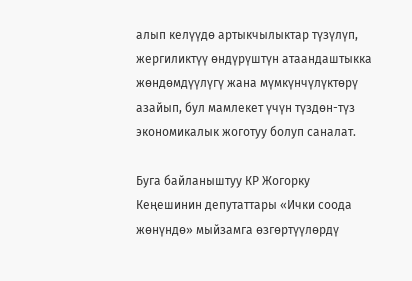алып келүүдө артыкчылыктар түзүлүп, жергиликтүү өндүрүштүн атаандаштыкка жөндөмдүүлүгү жана мүмкүнчүлүктөрү азайып, бул мамлекет үчүн түздөн-түз экономикалык жоготуу болуп саналат.

Буга байланыштуу КР Жогорку Кеңешинин депутаттары «Ички соода жөнүндө» мыйзамга өзгөртүүлөрдү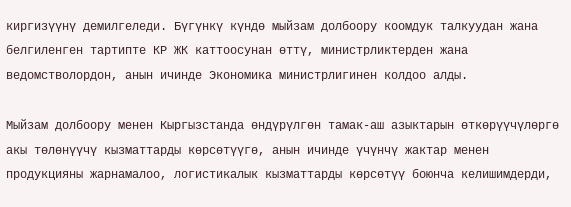киргизүүнү демилгеледи. Бүгүнкү күндө мыйзам долбоору коомдук талкуудан жана белгиленген тартипте КР ЖК каттоосунан өттү, министрликтерден жана ведомстволордон, анын ичинде Экономика министрлигинен колдоо алды.

Мыйзам долбоору менен Кыргызстанда өндүрүлгөн тамак-аш азыктарын өткөрүүчүлөргө акы төлөнүүчү кызматтарды көрсөтүүгө, анын ичинде үчүнчү жактар менен продукцияны жарнамалоо, логистикалык кызматтарды көрсөтүү боюнча келишимдерди,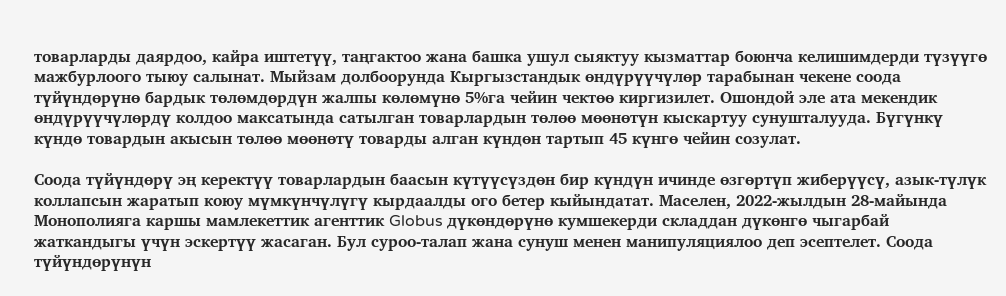товарларды даярдоо, кайра иштетүү, таңгактоо жана башка ушул сыяктуу кызматтар боюнча келишимдерди түзүүгө мажбурлоого тыюу салынат. Мыйзам долбоорунда Кыргызстандык өндүрүүчүлөр тарабынан чекене соода түйүндөрүнө бардык төлөмдөрдүн жалпы көлөмүнө 5%га чейин чектөө киргизилет. Ошондой эле ата мекендик өндүрүүчүлөрдү колдоо максатында сатылган товарлардын төлөө мөөнөтүн кыскартуу сунушталууда. Бүгүнкү күндө товардын акысын төлөө мөөнөтү товарды алган күндөн тартып 45 күнгө чейин созулат.

Соода түйүндөрү эң керектүү товарлардын баасын күтүүсүздөн бир күндүн ичинде өзгөртүп жиберүүсү, азык-түлүк коллапсын жаратып коюу мүмкүнчүлүгү кырдаалды ого бетер кыйындатат. Маселен, 2022-жылдын 28-майында Монополияга каршы мамлекеттик агенттик Globus дүкөндөрүнө кумшекерди складдан дүкөнгө чыгарбай жаткандыгы үчүн эскертүү жасаган. Бул суроо-талап жана сунуш менен манипуляциялоо деп эсептелет. Соода түйүндөрүнүн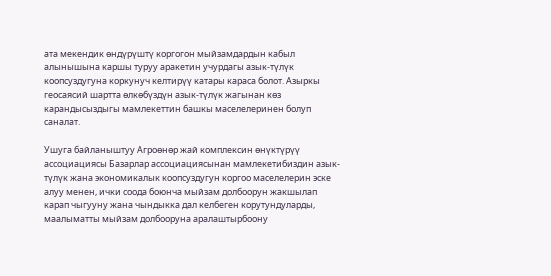ата мекендик өндүрүштү коргогон мыйзамдардын кабыл алынышына каршы туруу аракетин учурдагы азык-түлүк коопсуздугуна коркунуч келтирүү катары караса болот. Азыркы геосаясий шартта өлкөбүздүн азык-түлүк жагынан көз карандысыздыгы мамлекеттин башкы маселелеринен болуп саналат.

Ушуга байланыштуу Агроөнөр жай комплексин өнүктүрүү ассоциациясы Базарлар ассоциациясынан мамлекетибиздин азык-түлүк жана экономикалык коопсуздугун коргоо маселелерин эске алуу менен, ички соода боюнча мыйзам долбоорун жакшылап карап чыгууну жана чындыкка дал келбеген корутундуларды, маалыматты мыйзам долбооруна аралаштырбоону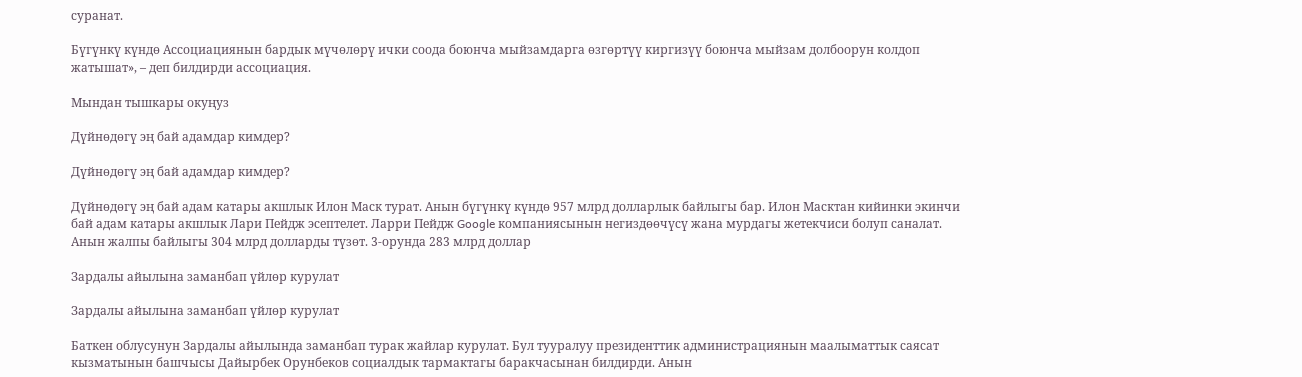суранат.

Бүгүнкү күндө Ассоциациянын бардык мүчөлөрү ички соода боюнча мыйзамдарга өзгөртүү киргизүү боюнча мыйзам долбоорун колдоп жатышат», – деп билдирди ассоциация.

Мындан тышкары окуңуз

Дүйнөдөгү эң бай адамдар кимдер?

Дүйнөдөгү эң бай адамдар кимдер?

Дүйнөдөгү эң бай адам катары акшлык Илон Маск турат. Анын бүгүнкү күндө 957 млрд долларлык байлыгы бар. Илон Масктан кийинки экинчи бай адам катары акшлык Лари Пейдж эсептелет. Ларри Пейдж Google компаниясынын негиздөөчүсү жана мурдагы жетекчиси болуп саналат. Анын жалпы байлыгы 304 млрд долларды түзөт. 3-орунда 283 млрд доллар

Зардалы айылына заманбап үйлөр курулат

Зардалы айылына заманбап үйлөр курулат

Баткен облусунун Зардалы айылында заманбап турак жайлар курулат. Бул тууралуу президенттик администрациянын маалыматтык саясат кызматынын башчысы Дайырбек Орунбеков социалдык тармактагы баракчасынан билдирди. Анын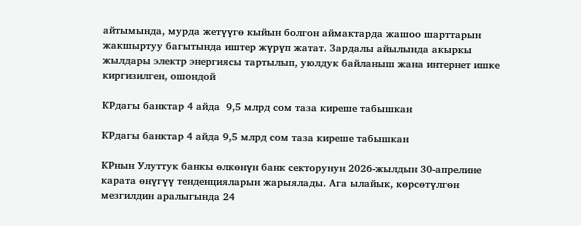айтымында, мурда жетүүгө кыйын болгон аймактарда жашоо шарттарын жакшыртуу багытында иштер жүрүп жатат. Зардалы айылында акыркы жылдары электр энергиясы тартылып, уюлдук байланыш жана интернет ишке киргизилген, ошондой

КРдагы банктар 4 айда  9,5 млрд сом таза киреше табышкан

КРдагы банктар 4 айда 9,5 млрд сом таза киреше табышкан

КРнын Улуттук банкы өлкөнүн банк секторунун 2026-жылдын 30-апрелине карата өнүгүү тенденцияларын жарыялады. Ага ылайык, көрсөтүлгөн мезгилдин аралыгында 24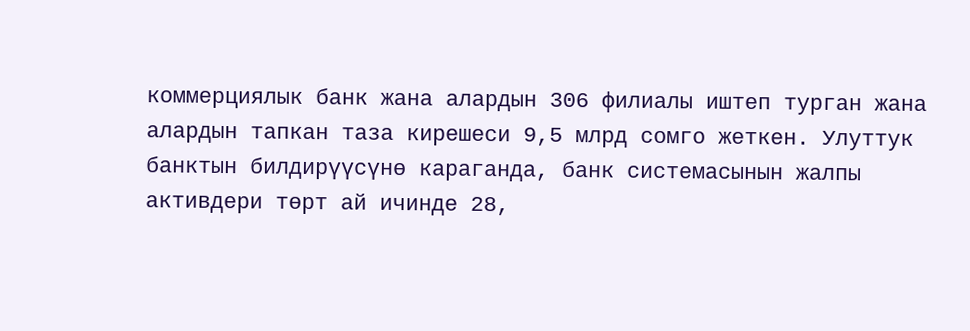коммерциялык банк жана алардын 306 филиалы иштеп турган жана алардын тапкан таза кирешеси 9,5 млрд сомго жеткен. Улуттук банктын билдирүүсүнө караганда, банк системасынын жалпы активдери төрт ай ичинде 28,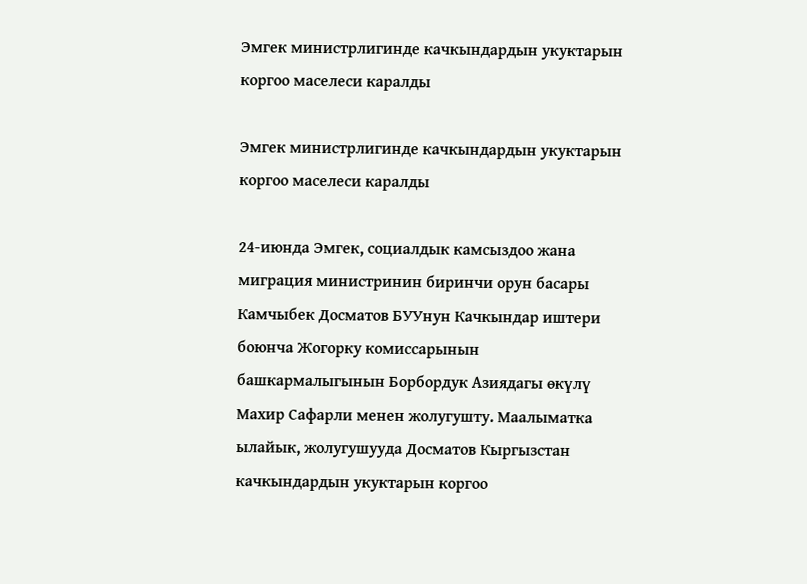Эмгек министрлигинде качкындардын укуктарын коргоо маселеси каралды

Эмгек министрлигинде качкындардын укуктарын коргоо маселеси каралды

24-июнда Эмгек, социалдык камсыздоо жана миграция министринин биринчи орун басары Камчыбек Досматов БУУнун Качкындар иштери боюнча Жогорку комиссарынын башкармалыгынын Борбордук Азиядагы өкүлү Махир Сафарли менен жолугушту. Маалыматка ылайык, жолугушууда Досматов Кыргызстан качкындардын укуктарын коргоо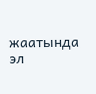жаатында эл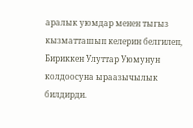аралык уюмдар менен тыгыз кызматташып келерин белгилеп, Бириккен Улуттар Уюмунун колдоосуна ыраазычылык билдирди.